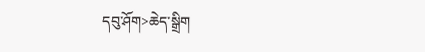དབུ་ཤོག>ཆེད་སྒྲིག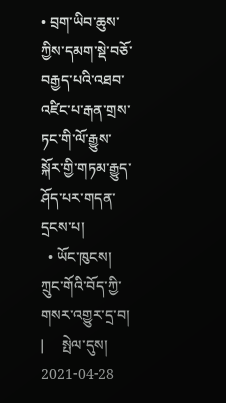• བྲག་ཡིབ་ཆུས་ཀྱིས་དམག་སྡེ་བཅོ་བརྒྱད་པའི་འཐབ་འཛིང་པ་རྒན་གྲས་ཏང་གི་ལོ་རྒྱུས་སྐོར་གྱི་གཏམ་རྒྱུད་ཤོད་པར་གདན་དྲངས་པ།
  • ཡོང་ཁུངས།  ཀྲུང་གོའི་བོད་ཀྱི་གསར་འགྱུར་དྲ་བ།   |     སྤེལ་དུས།  2021-04-28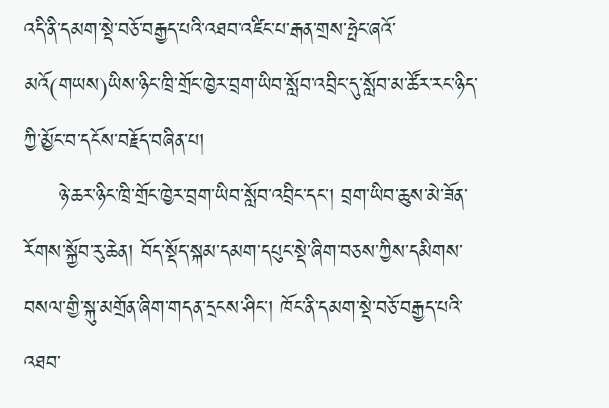འདི་ནི་དམག་སྡེ་བཅོ་བརྒྱད་པའི་འཐབ་འཛིང་པ་རྒན་གྲས་ཧྥེང་ཞའོ་མའོ(གཡས)ཡིས་ཉིང་ཁྲི་གྲོང་ཁྱེར་བྲག་ཡིབ་སློབ་འབྲིང་དུ་སློབ་མ་ཚོར་རང་ཉིད་ཀྱི་མྱོང་བ་དངོས་བརྗོད་བཞིན་པ།
     ཉེ་ཆར་ཉིང་ཁྲི་གྲོང་ཁྱེར་བྲག་ཡིབ་སློབ་འབྲིང་དང་། བྲག་ཡིབ་ཆུས་མེ་ཟོན་རོགས་སྐྱོབ་རུ་ཆེན། བོད་སྡོད་སྐམ་དམག་དཔུང་སྡེ་ཞིག་བཅས་ཀྱིས་དམིགས་བསལ་གྱི་སྐུ་མགྲོན་ཞིག་གདན་དྲངས་ཤིང་། ཁོང་ནི་དམག་སྡེ་བཅོ་བརྒྱད་པའི་འཐབ་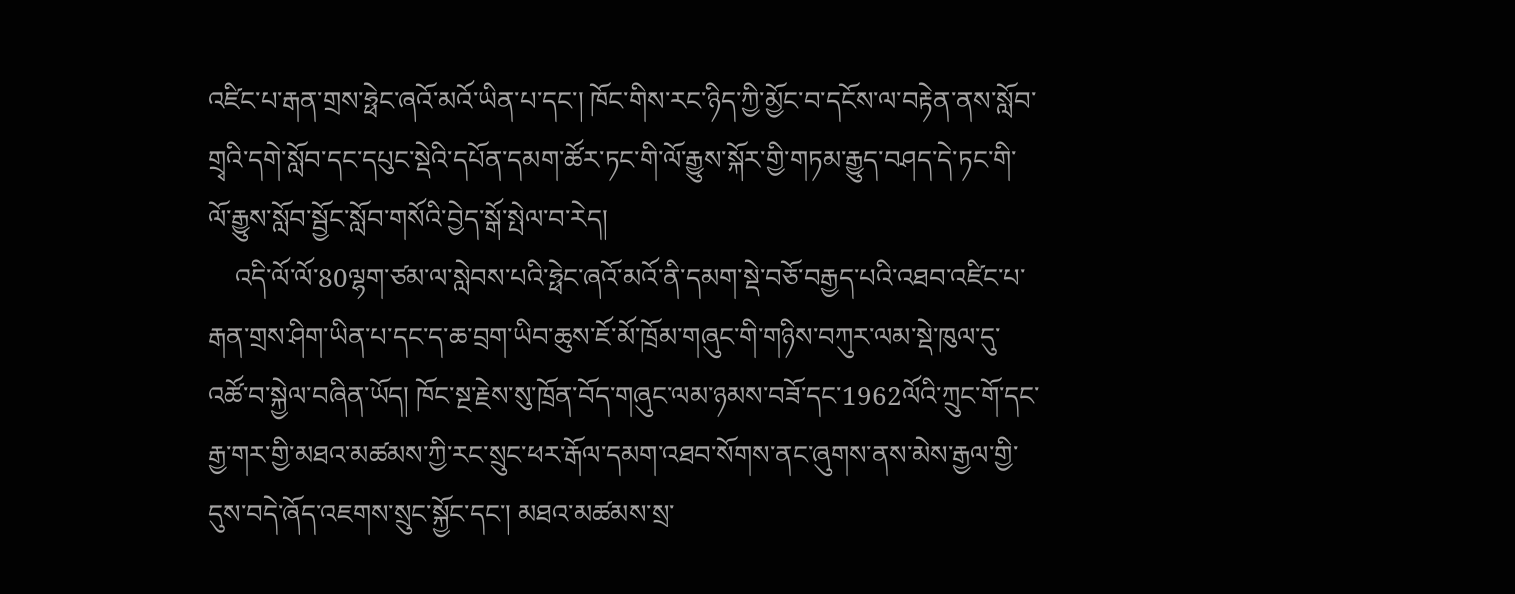འཛིང་པ་རྒན་གྲས་ཧྥེང་ཞའོ་མའོ་ཡིན་པ་དང་། ཁོང་གིས་རང་ཉིད་ཀྱི་མྱོང་བ་དངོས་ལ་བརྟེན་ནས་སློབ་གྲྭའི་དགེ་སློབ་དང་དཔུང་སྡེའི་དཔོན་དམག་ཚོར་ཏང་གི་ལོ་རྒྱུས་སྐོར་གྱི་གཏམ་རྒྱུད་བཤད་དེ་ཏང་གི་ལོ་རྒྱུས་སློབ་སྦྱོང་སློབ་གསོའི་བྱེད་སྒོ་སྤེལ་བ་རེད།
    འདི་ལོ་ལོ་80ལྷག་ཙམ་ལ་སླེབས་པའི་ཧྥེང་ཞའོ་མའོ་ནི་དམག་སྡེ་བཅོ་བརྒྱད་པའི་འཐབ་འཛིང་པ་རྒན་གྲས་ཤིག་ཡིན་པ་དང་ད་ཆ་བྲག་ཡིབ་ཆུས་ཇོ་མོ་ཁྲོམ་གཞུང་གི་གཉིས་བཀུར་ལམ་སྡེ་ཁུལ་དུ་འཚོ་བ་སྐྱེལ་བཞིན་ཡོད། ཁོང་སྔ་རྗེས་སུ་ཁྲོན་བོད་གཞུང་ལམ་ཉམས་བཟོ་དང་1962ལོའི་ཀྲུང་གོ་དང་རྒྱ་གར་གྱི་མཐའ་མཚམས་ཀྱི་རང་སྲུང་ཕར་རྒོལ་དམག་འཐབ་སོགས་ནང་ཞུགས་ནས་མེས་རྒྱལ་གྱི་དུས་བདེ་ཞོད་འཇགས་སྲུང་སྐྱོང་དང་། མཐའ་མཚམས་སྲ་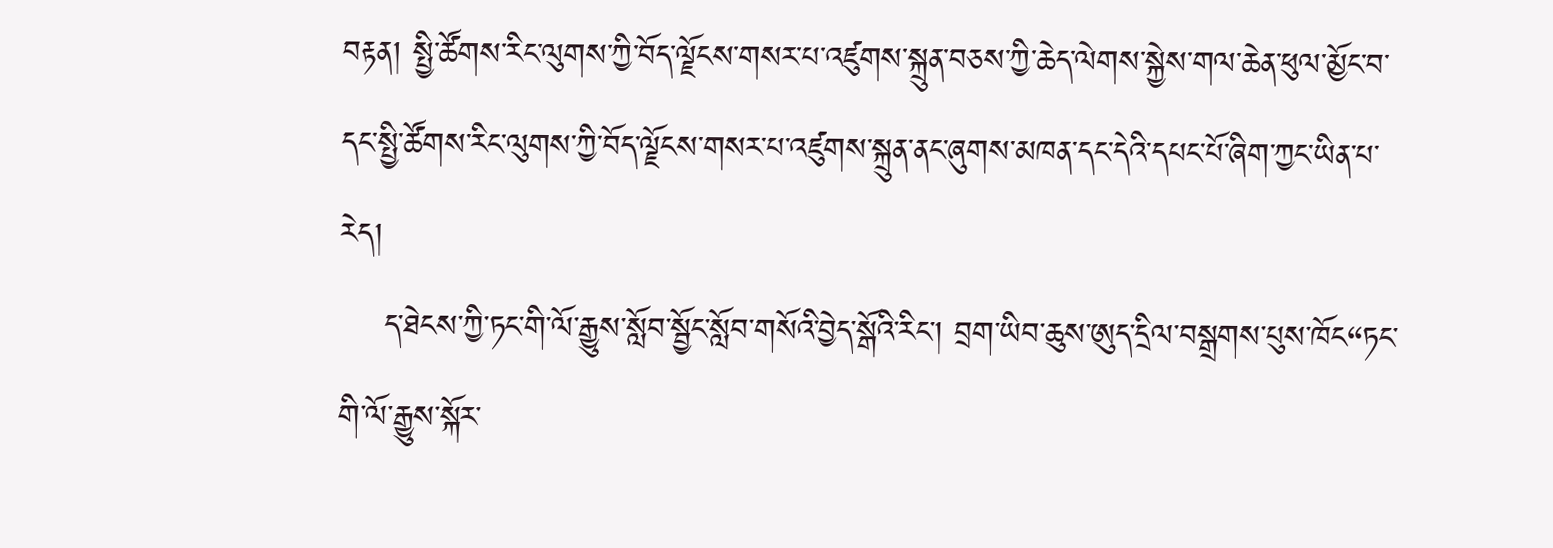བརྟན། སྤྱི་ཚོགས་རིང་ལུགས་ཀྱི་བོད་ལྗོངས་གསར་པ་འཛུགས་སྐྲུན་བཅས་ཀྱི་ཆེད་ལེགས་སྐྱེས་གལ་ཆེན་ཕུལ་མྱོང་བ་དང་སྤྱི་ཚོགས་རིང་ལུགས་ཀྱི་བོད་ལྗོངས་གསར་པ་འཛུགས་སྐྲུན་ནང་ཞུགས་མཁན་དང་དེའི་དཔང་པོ་ཞིག་ཀྱང་ཡིན་པ་རེད།
    ད་ཐེངས་ཀྱི་ཏང་གི་ལོ་རྒྱུས་སློབ་སྦྱོང་སློབ་གསོའི་བྱེད་སྒོའི་རིང་། བྲག་ཡིབ་ཆུས་ཨུད་དྲིལ་བསྒྲགས་པུས་ཁོང“ཏང་གི་ལོ་རྒྱུས་སྐོར་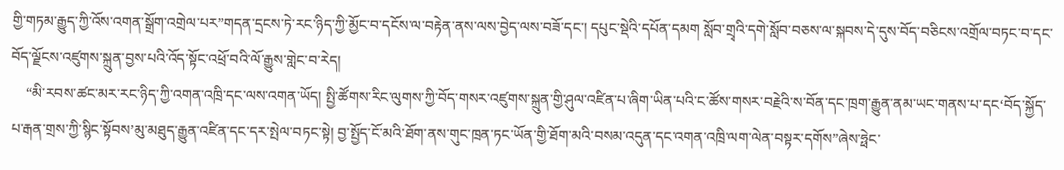གྱི་གཏམ་རྒྱུད་ཀྱི་འོས་འགན་སྒྲོག་འགྲེལ་པར”གདན་དྲངས་ཏེ་རང་ཉིད་ཀྱི་མྱོང་བ་དངོས་ལ་བརྟེན་ནས་ལས་བྱེད་ལས་བཟོ་དང་། དཔུང་སྡེའི་དཔོན་དམག སློབ་གྲྭའི་དགེ་སློབ་བཅས་ལ་སྐབས་དེ་དུས་བོད་བཅིངས་འགྲོལ་བཏང་བ་དང་བོད་ལྗོངས་འཛུགས་སྐྲུན་བྱས་པའི་འོད་སྟོང་འཕྲོ་བའི་ལོ་རྒྱུས་གླེང་བ་རེད།
    “མི་རབས་ཚང་མར་རང་ཉིད་ཀྱི་འགན་འཁྲི་དང་ལས་འགན་ཡོད། སྤྱི་ཚོགས་རིང་ལུགས་ཀྱི་བོད་གསར་འཛུགས་སྐྲུན་གྱི་ཤུལ་འཛིན་པ་ཞིག་ཡིན་པའི་ང་ཚོས་གསར་བརྗེའི་ས་བོན་དང་ཁྲག་རྒྱུན་ནམ་ཡང་གནས་པ་དང‘བོད་སྐྱོད་པ་རྒན་གྲས་ཀྱི་སྙིང་སྟོབས’མུ་མཐུད་རྒྱུན་འཛིན་དང་དར་སྤེལ་བཏང་སྟེ། བྱ་སྤྱོད་ངོ་མའི་ཐོག་ནས་གུང་ཁྲན་ཏང་ཡོན་གྱི་ཐོག་མའི་བསམ་འདུན་དང་འགན་འཁྲི་ལག་ལེན་བསྟར་དགོས”ཞེས་ཧྥེང་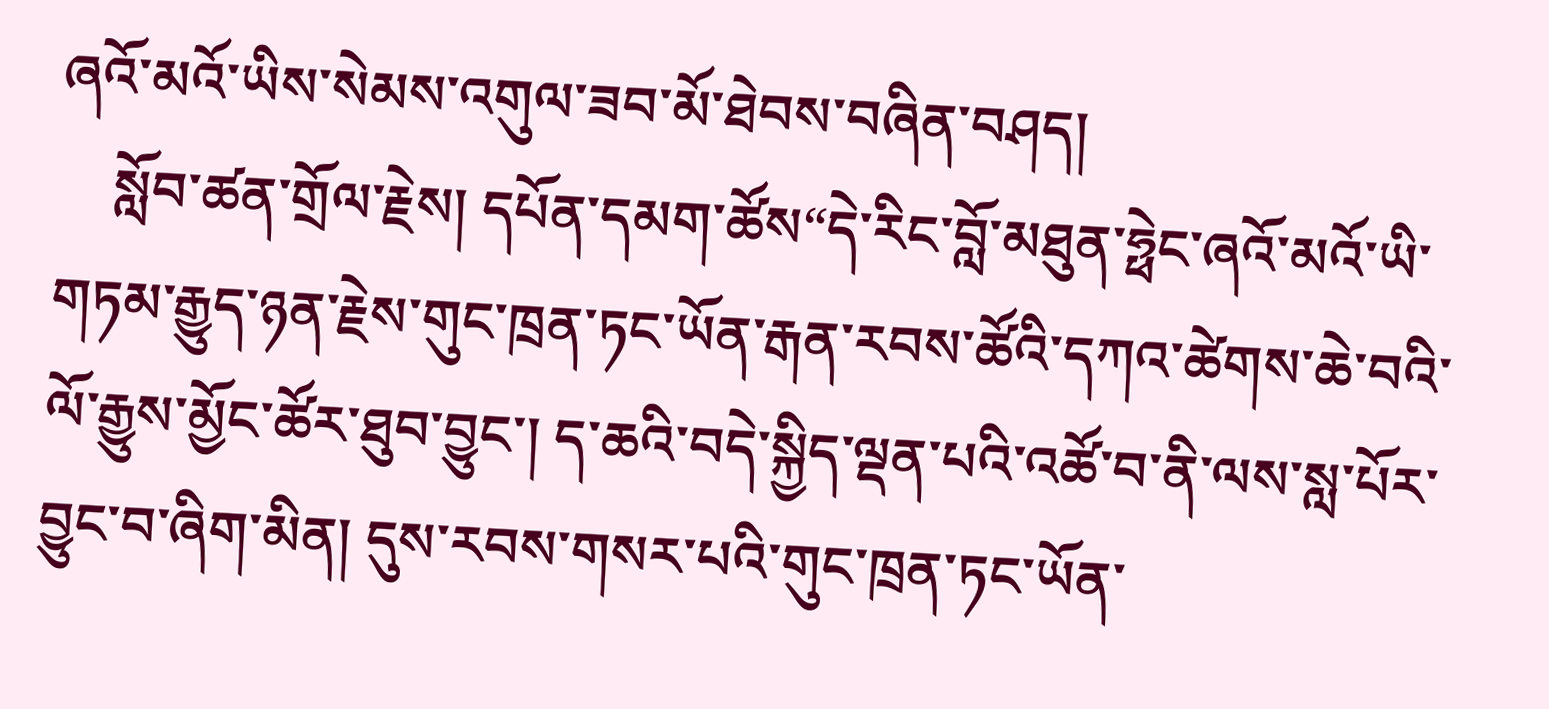ཞའོ་མའོ་ཡིས་སེམས་འགུལ་ཟབ་མོ་ཐེབས་བཞིན་བཤད།
    སློབ་ཚན་གྲོལ་རྗེས། དཔོན་དམག་ཚོས“དེ་རིང་བློ་མཐུན་ཧྥེང་ཞའོ་མའོ་ཡི་གཏམ་རྒྱུད་ཉན་རྗེས་གུང་ཁྲན་ཏང་ཡོན་རྒན་རབས་ཚོའི་དཀའ་ཚེགས་ཆེ་བའི་ལོ་རྒྱུས་མྱོང་ཚོར་ཐུབ་བྱུང་། ད་ཆའི་བདེ་སྐྱིད་ལྡན་པའི་འཚོ་བ་ནི་ལས་སླ་པོར་བྱུང་བ་ཞིག་མིན། དུས་རབས་གསར་པའི་གུང་ཁྲན་ཏང་ཡོན་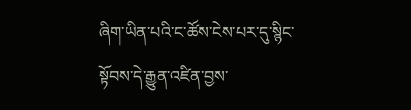ཞིག་ཡིན་པའི་ང་ཚོས་ངེས་པར་དུ་སྙིང་སྟོབས་དེ་རྒྱུན་འཛིན་བྱས་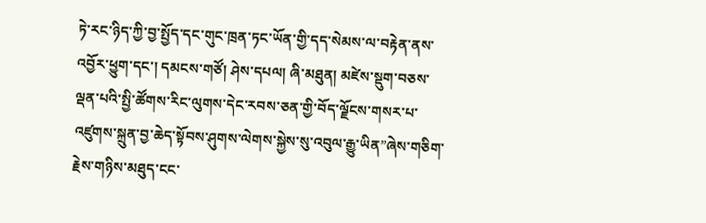ཏེ་རང་ཉིད་ཀྱི་བྱ་སྤྱོད་དང་གུང་ཁྲན་ཏང་ཡོན་གྱི་དད་སེམས་ལ་བརྟེན་ནས་འབྱོར་ཕྱུག་དང་། དམངས་གཙོ། ཤེས་དཔལ། ཞི་མཐུན། མཛེས་སྡུག་བཅས་ལྡན་པའི་སྤྱི་ཚོགས་རིང་ལུགས་དེང་རབས་ཅན་གྱི་བོད་ལྗོངས་གསར་པ་འཛུགས་སྐྲུན་བྱ་ཆེད་སྟོབས་ཤུགས་ལེགས་སྐྱེས་སུ་འབུལ་རྒྱུ་ཡིན”ཞེས་གཅིག་རྗེས་གཉིས་མཐུད་ངང་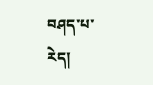བཤད་པ་རེད།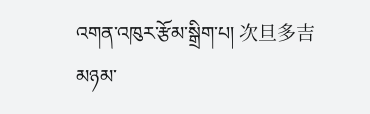འགན་འཁུར་རྩོམ་སྒྲིག་པ། 次旦多吉
མཉམ་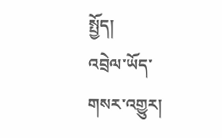སྤྱོད།
འབྲེལ་ཡོད་གསར་འགྱུར།